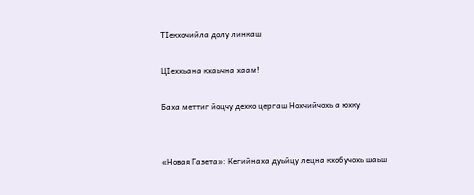ТIекхочийла долу линкаш

ЦIеххьана кхаьчна хаам!

Баха меттиг йоцчу дехко цергаш Нохчийчохь а юхку


«Новая Газета»: Кегийнаха дуьйцу лецна кхобучохь шаьш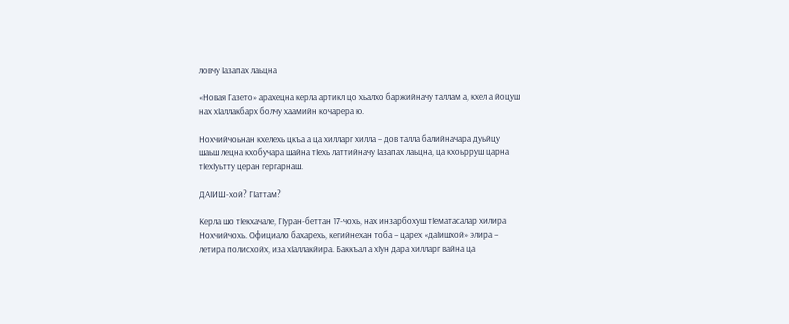ловчу Iазапах лаьцна

«Новая Газето» арахецна керла артикл цо хьалхо баржийначу таллам а, кхел а йоцуш нах хIаллакбарх болчу хаамийн кочарера ю.

Нохчийчоьнан кхелехь цкъа а ца хилларг хилла – дов талла балийначара дуьйцу шаьш лецна кхобучара шайна тIехь латтийначу Iазапах лаьцна, ца кхоьрруш царна тIехIуьтту церан гергарнаш.

ДАIИШ-хой? ГIаттам?

Керла шо тIекхачале, ГIуран-беттан 17-чохь, нах инзарбохуш тIематасалар хилира Нохчийчохь. Официало бахарехь, кегийнехан тоба – царех «даIишхой» элира – летира полисхойх, иза хIаллакйира. Баккъал а хIун дара хилларг вайна ца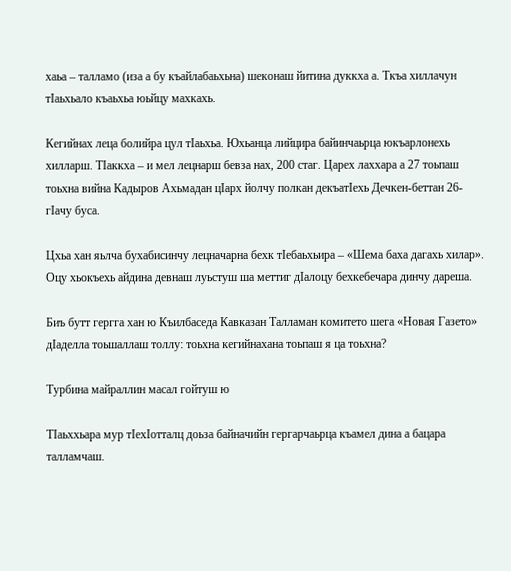хаьа – талламо (иза а бу къайлабаьхьна) шеконаш йитина дуккха а. Ткъа хиллачун тIаьхьало къаьхьа юьйцу махкахь.

Кегийнах леца болийра цул тIаьхьа. Юхьанца лийцира байинчаьрца юкъарлонехь хилларш. ТIаккха – и мел лецнарш бевза нах, 200 стаг. Царех лаххара а 27 тоьпаш тоьхна вийна Кадыров Ахьмадан цIарх йолчу полкан декъатIехь Дечкен-беттан 26-гIачу буса.

Цхьа хан яьлча бухабисинчу лецначарна бехк тIебаьхьира – «Шема баха дагахь хилар». Оцу хьокъехь айдина девнаш луьстуш ша меттиг дIалоцу бехкебечара динчу дареша.

Биъ бутт гергга хан ю Къилбаседа Кавказан Талламан комитето шега «Новая Газето» дIаделла тоьшаллаш толлу: тоьхна кегийнахана тоьпаш я ца тоьхна?

Турбина майраллин масал гойтуш ю

ТIаьххьара мур тIехIотталц доьза байначийн гергарчаьрца къамел дина а бацара талламчаш.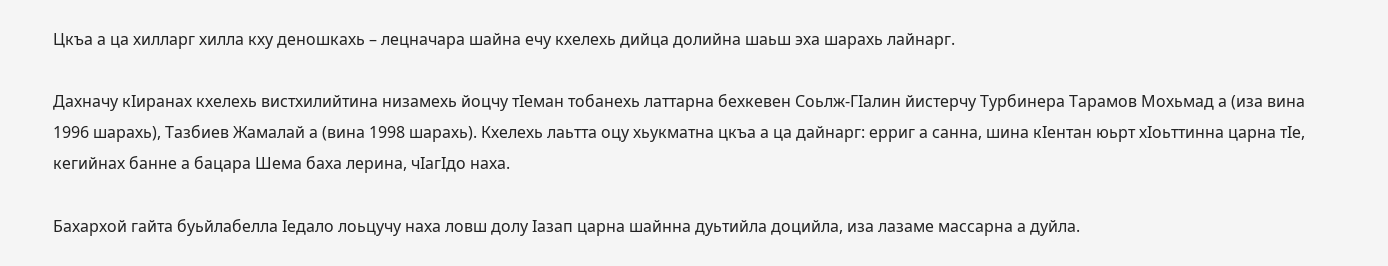Цкъа а ца хилларг хилла кху деношкахь – лецначара шайна ечу кхелехь дийца долийна шаьш эха шарахь лайнарг.

Дахначу кIиранах кхелехь вистхилийтина низамехь йоцчу тIеман тобанехь латтарна бехкевен Соьлж-ГIалин йистерчу Турбинера Тарамов Мохьмад а (иза вина 1996 шарахь), Тазбиев Жамалай а (вина 1998 шарахь). Кхелехь лаьтта оцу хьукматна цкъа а ца дайнарг: ерриг а санна, шина кIентан юьрт хIоьттинна царна тIе, кегийнах банне а бацара Шема баха лерина, чIагIдо наха.

Бахархой гайта буьйлабелла Iедало лоьцучу наха ловш долу Iазап царна шайнна дуьтийла доцийла, иза лазаме массарна а дуйла.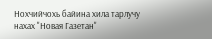Нохчийчохь байина хила тарлучу нахах "Новая Газетан"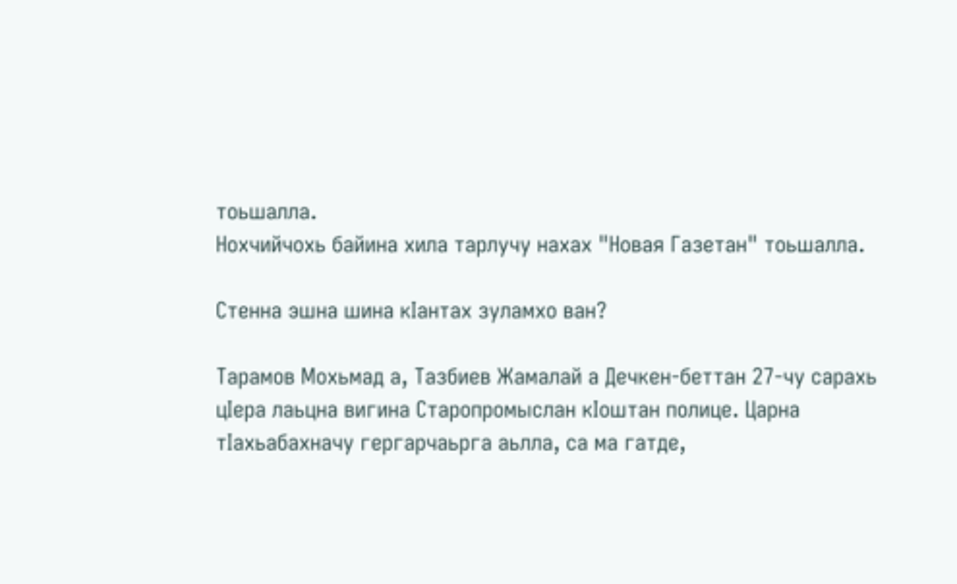тоьшалла.
Нохчийчохь байина хила тарлучу нахах "Новая Газетан" тоьшалла.

Стенна эшна шина кIантах зуламхо ван?

Тарамов Мохьмад а, Тазбиев Жамалай а Дечкен-беттан 27-чу сарахь цIера лаьцна вигина Старопромыслан кIоштан полице. Царна тIахьабахначу гергарчаьрга аьлла, са ма гатде,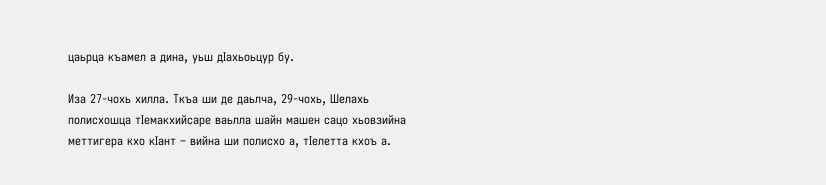цаьрца къамел а дина, уьш дIахьоьцур бу.

Иза 27-чохь хилла. Ткъа ши де даьлча, 29-чохь, Шелахь полисхошца тIемакхийсаре ваьлла шайн машен сацо хьовзийна меттигера кхо кIант – вийна ши полисхо а, тIелетта кхоъ а.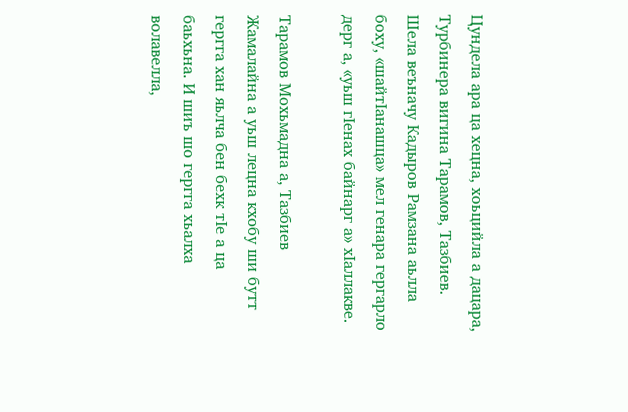Цундела ара ца хецна, хоьцийла а дацара, Турбинера вигина Тарамов, Тазбиев. Шела веъначу Кадыров Рамзана аьлла боху, «шайтIанашца» мел генара гергарло дерг а, «уьш гIенах байнарг а» хIаллакве.

Тарамов Мохьмадна а, Тазбиев Жамалайна а уьш лецна кхобу ши бутт гергга хан яьлча бен бехк тIе а ца баьхьна. И шиъ шо гергга хьалха волавелла,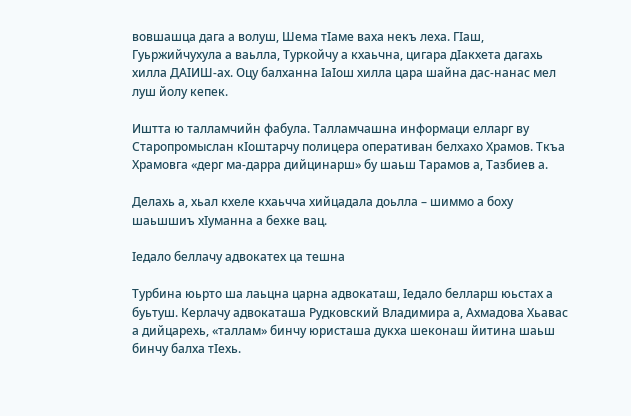вовшашца дага а волуш, Шема тIаме ваха некъ леха. ГIаш, Гуьржийчухула а ваьлла, Туркойчу а кхаьчна, цигара дIакхета дагахь хилла ДАIИШ-ах. Оцу балханна IаIош хилла цара шайна дас-нанас мел луш йолу кепек.

Иштта ю талламчийн фабула. Талламчашна информаци елларг ву Старопромыслан кIоштарчу полицера оперативан белхахо Храмов. Ткъа Храмовга «дерг ма-дарра дийцинарш» бу шаьш Тарамов а, Тазбиев а.

Делахь а, хьал кхеле кхаьчча хийцадала доьлла – шиммо а боху шаьшшиъ хIуманна а бехке вац.

Iедало беллачу адвокатех ца тешна

Турбина юьрто ша лаьцна царна адвокаташ, Iедало белларш юьстах а буьтуш. Керлачу адвокаташа Рудковский Владимира а, Ахмадова Хьавас а дийцарехь, «таллам» бинчу юристаша дукха шеконаш йитина шаьш бинчу балха тIехь.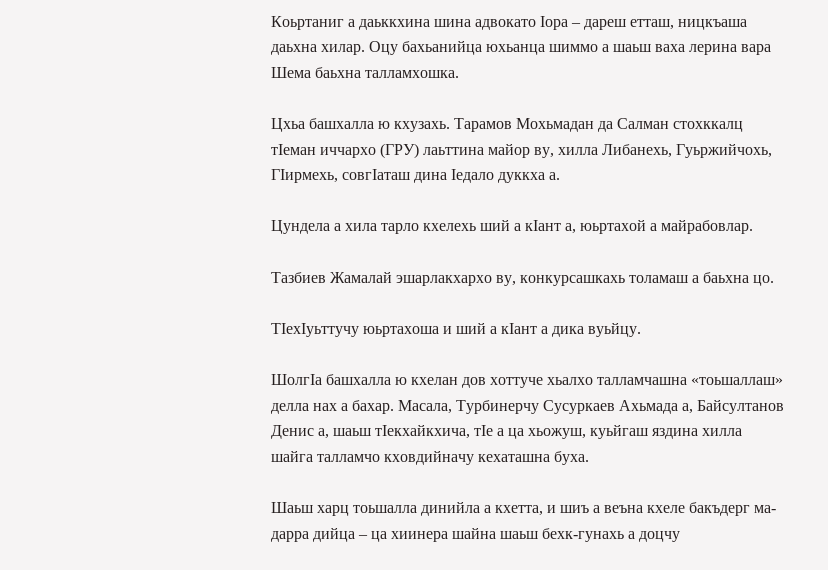Коьртаниг а даьккхина шина адвокато Iора – дареш етташ, ницкъаша даьхна хилар. Оцу бахьанийца юхьанца шиммо а шаьш ваха лерина вара Шема баьхна талламхошка.

Цхьа башхалла ю кхузахь. Тарамов Мохьмадан да Салман стохккалц тIеман иччархо (ГРУ) лаьттина майор ву, хилла Либанехь, Гуьржийчохь, ГIирмехь, совгIаташ дина Iедало дуккха а.

Цундела а хила тарло кхелехь ший а кIант а, юьртахой а майрабовлар.

Тазбиев Жамалай эшарлакхархо ву, конкурсашкахь толамаш а баьхна цо.

ТIехIуьттучу юьртахоша и ший а кIант а дика вуьйцу.

ШолгIа башхалла ю кхелан дов хоттуче хьалхо талламчашна «тоьшаллаш» делла нах а бахар. Масала, Турбинерчу Сусуркаев Ахьмада а, Байсултанов Денис а, шаьш тIекхайкхича, тIе а ца хьожуш, куьйгаш яздина хилла шайга талламчо кховдийначу кехаташна буха.

Шаьш харц тоьшалла динийла а кхетта, и шиъ а веъна кхеле бакъдерг ма-дарра дийца – ца хиинера шайна шаьш бехк-гунахь а доцчу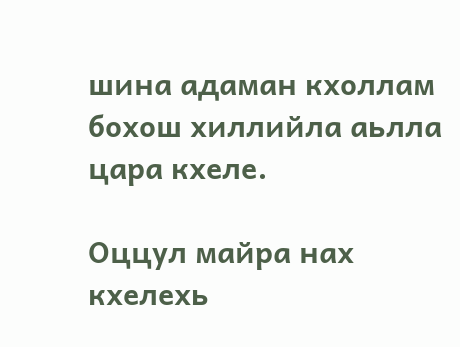шина адаман кхоллам бохош хиллийла аьлла цара кхеле.

Оццул майра нах кхелехь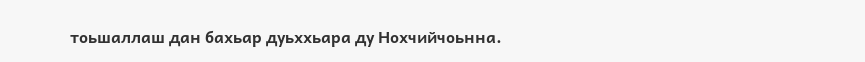тоьшаллаш дан бахьар дуьххьара ду Нохчийчоьнна.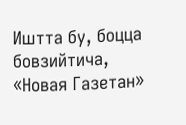Иштта бу, боцца бовзийтича, «Новая Газетан»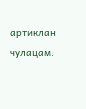артиклан чулацам.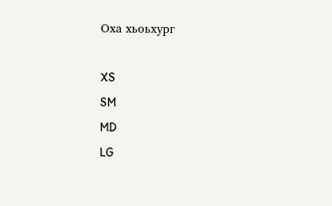Оха хьоьхург

XS
SM
MD
LG